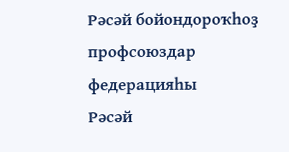Рәсәй бойондороҡһоҙ профсоюздар федерацияһы
Рәсәй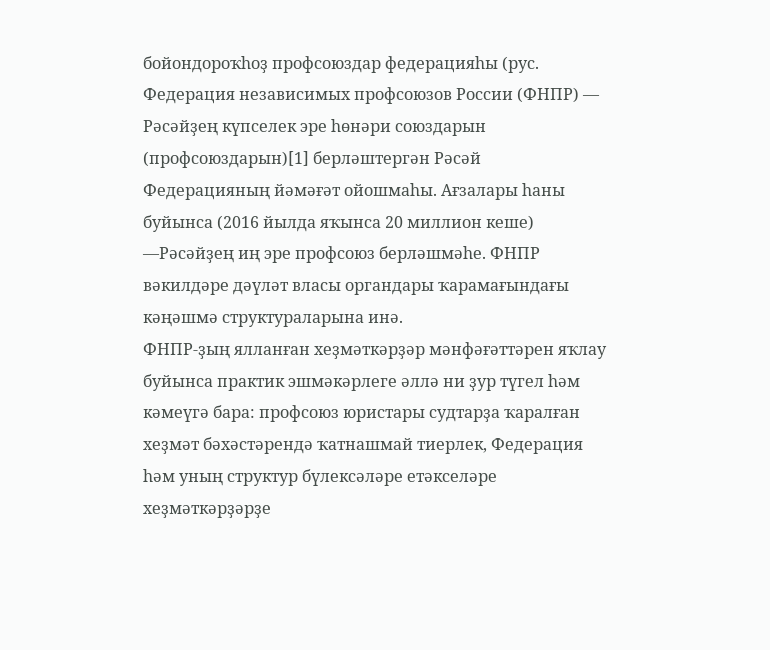бойондороҡһоҙ профсоюздар федерацияһы (рус. Федерация независимых профсоюзов России (ФНПР) — Рәсәйҙең күпселек эре һөнәри союздарын (профсоюздарын)[1] берләштергән Рәсәй Федерацияның йәмәғәт ойошмаһы. Ағзалары һаны буйынса (2016 йылда яҡынса 20 миллион кеше) —Рәсәйҙең иң эре профсоюз берләшмәһе. ФНПР вәкилдәре дәүләт власы органдары ҡарамағындағы кәңәшмә структураларына инә.
ФНПР-ҙың ялланған хеҙмәткәрҙәр мәнфәғәттәрен яҡлау буйынса практик эшмәкәрлеге әллә ни ҙур түгел һәм кәмеүгә бара: профсоюз юристары судтарҙа ҡаралған хеҙмәт бәхәстәрендә ҡатнашмай тиерлек, Федерация һәм уның структур бүлексәләре етәкселәре хеҙмәткәрҙәрҙе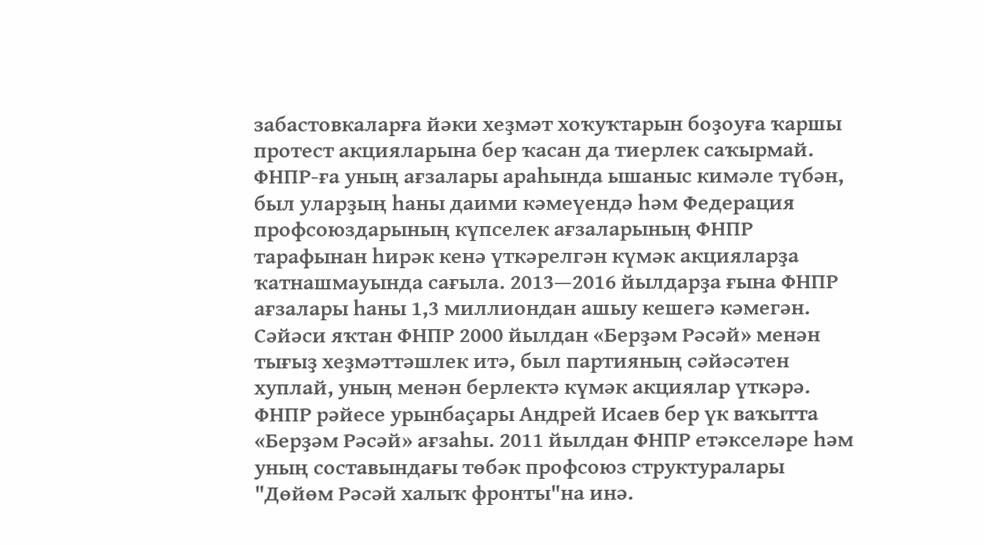забастовкаларға йәки хеҙмәт хоҡуҡтарын боҙоуға ҡаршы протест акцияларына бер ҡасан да тиерлек саҡырмай. ФНПР-ға уның ағзалары араһында ышаныс кимәле түбән, был уларҙың һаны даими кәмеүендә һәм Федерация профсоюздарының күпселек ағзаларының ФНПР тарафынан һирәк кенә үткәрелгән күмәк акцияларҙа ҡатнашмауында сағыла. 2013—2016 йылдарҙа ғына ФНПР ағзалары һаны 1,3 миллиондан ашыу кешегә кәмегән.
Сәйәси яҡтан ФНПР 2000 йылдан «Берҙәм Рәсәй» менән тығыҙ хеҙмәттәшлек итә, был партияның сәйәсәтен хуплай, уның менән берлектә күмәк акциялар үткәрә. ФНПР рәйесе урынбаҫары Андрей Исаев бер үк ваҡытта «Берҙәм Рәсәй» ағзаһы. 2011 йылдан ФНПР етәкселәре һәм уның составындағы төбәк профсоюз структуралары "Дөйөм Рәсәй халыҡ фронты"на инә.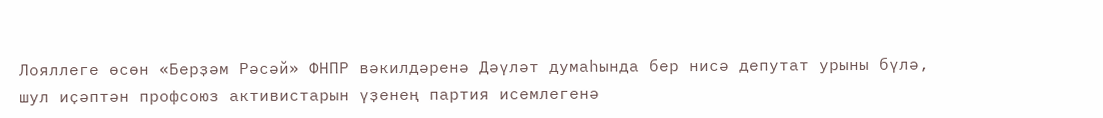Лояллеге өсөн «Берҙәм Рәсәй» ФНПР вәкилдәренә Дәүләт думаһында бер нисә депутат урыны бүлә, шул иҫәптән профсоюз активистарын үҙенең партия исемлегенә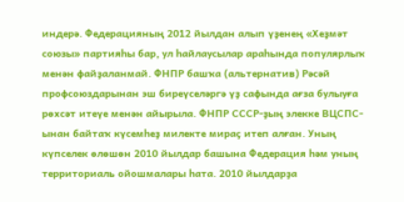индерә. Федерацияның 2012 йылдан алып үҙенең «Хеҙмәт союзы» партияһы бар, ул һайлаусылар араһында популярлыҡ менән файҙаланмай. ФНПР башҡа (альтернатив) Рәсәй профсоюздарынан эш биреүселәргә үҙ сафында ағза булыуға рөхсәт итеүе менән айырыла. ФНПР СССР-ҙың элекке ВЦСПС-ынан байтаҡ күсемһеҙ милекте мираҫ итеп алған. Уның күпселек өлөшөн 2010 йылдар башына Федерация һәм уның территориаль ойошмалары һата. 2010 йылдарҙа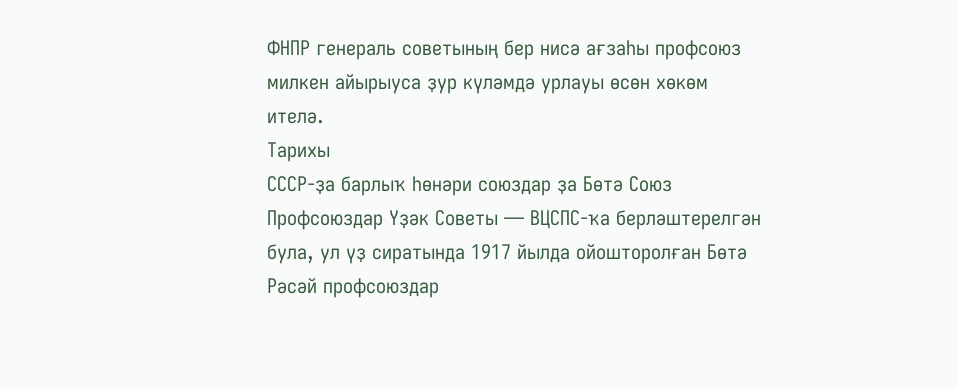ФНПР генераль советының бер нисә ағзаһы профсоюз милкен айырыуса ҙур күләмдә урлауы өсөн хөкөм ителә.
Тарихы
СССР-ҙа барлыҡ һөнәри союздар ҙа Бөтә Союз Профсоюздар Үҙәк Советы — ВЦСПС-ҡа берләштерелгән була, ул үҙ сиратында 1917 йылда ойошторолған Бөтә Рәсәй профсоюздар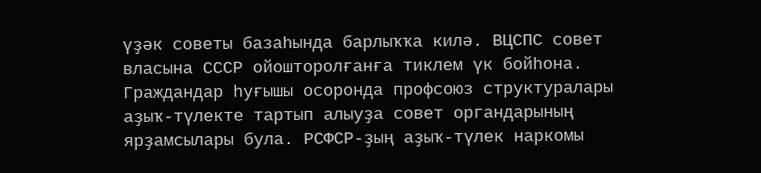үҙәк советы базаһында барлыҡҡа килә. ВЦСПС совет власына СССР ойошторолғанға тиклем үк бойһона. Граждандар һуғышы осоронда профсоюз структуралары аҙыҡ-түлекте тартып алыуҙа совет органдарының ярҙамсылары була. РСФСР-ҙың аҙыҡ-түлек наркомы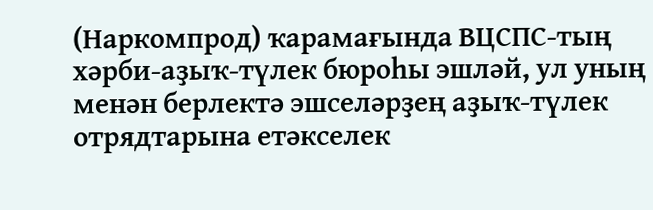(Наркомпрод) ҡарамағында ВЦСПС-тың хәрби-аҙыҡ-түлек бюроһы эшләй, ул уның менән берлектә эшселәрҙең аҙыҡ-түлек отрядтарына етәкселек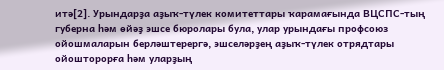итә[2]. Урындарҙа аҙыҡ-түлек комитеттары ҡарамағында ВЦСПС-тың губерна һәм өйәҙ эшсе бюролары була, улар урындағы профсоюз ойошмаларын берләштерергә, эшселәрҙең аҙыҡ-түлек отрядтары ойошторорға һәм уларҙың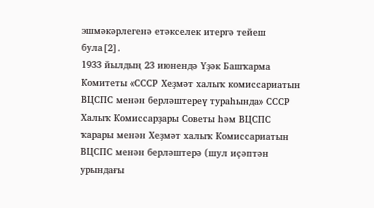эшмәкәрлегенә етәкселек итергә тейеш була[2].
1933 йылдың 23 июнендә Үҙәк Башҡарма Комитеты «СССР Хеҙмәт халыҡ комиссариатын ВЦСПС менән берләштереү тураһында» СССР Халыҡ Комиссарҙары Советы һәм ВЦСПС ҡарары менән Хеҙмәт халыҡ Комиссариатын ВЦСПС менән берләштерә (шул иҫәптән урындағы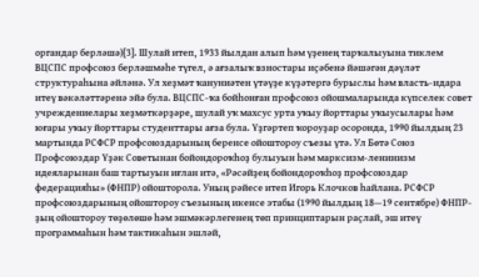органдар берләшә)[3]. Шулай итеп, 1933 йылдан алып һәм үҙенең тарҡалыуына тиклем ВЦСПС профсоюз берләшмәһе түгел, ә ағзалыҡ взностары иҫәбенә йәшәгән дәүләт структураһына әйләнә. Ул хеҙмәт ҡануниәтен үтәүҙе күҙәтергә бурыслы һәм власть-идара итеү вәкәләттәренә эйә була. ВЦСПС-ҡа бойһонған профсоюз ойошмаларында күпселек совет учреждениелары хеҙмәткәрҙәре, шулай уҡ махсус урта уҡыу йорттары уҡыусылары һәм юғары уҡыу йорттары студенттары ағза була. Үҙгәртеп ҡороуҙар осоронда, 1990 йылдың 23 мартында РСФСР профсоюздарының беренсе ойоштороу съезы үтә. Ул Бөтә Союз Профсоюздар Үҙәк Советынан бойондороҡһоҙ булыуын һәм марксизм-ленинизм идеяларынан баш тартыуын иғлан итә, «Рәсәйҙең бойондороҡһоҙ профсоюздар федерацияһы» (ФНПР) ойошторола. Уның рәйесе итеп Игорь Клочков һайлана. РСФСР профсоюздарының ойоштороу съезының икенсе этабы (1990 йылдың 18—19 сентябре) ФНПР-ҙың ойоштороу төҙөлөшө һәм эшмәкәрлегенең төп принциптарын раҫлай, эш итеү программаһын һәм тактикаһын эшләй,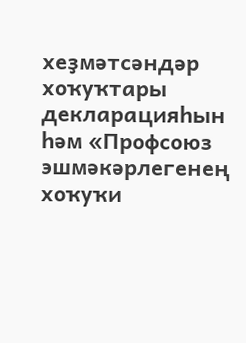хеҙмәтсәндәр хоҡуҡтары декларацияһын һәм «Профсоюз эшмәкәрлегенең хоҡуҡи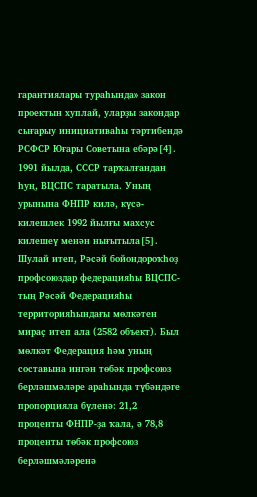гарантиялары тураһында» закон проектын хуплай, уларҙы закондар сығарыу инициативаһы тәртибендә РСФСР Юғары Советына ебәрә[4].
1991 йылда, СССР тарҡалғандан һуң, ВЦСПС таратыла. Уның урынына ФНПР килә, күсә-килешлек 1992 йылғы махсус килешеү менән нығытыла[5]. Шулай итеп, Рәсәй бойондороҡһоҙ профсоюздар федерацияһы ВЦСПС-тың Рәсәй Федерацияһы территорияһындағы мөлкәтен мираҫ итеп ала (2582 объект). Был мөлкәт Федерация һәм уның составына ингән төбәк профсоюз берләшмәләре араһында түбәндәге пропорцияла бүленә: 21,2 проценты ФНПР-ҙа ҡала, ә 78,8 проценты төбәк профсоюз берләшмәләренә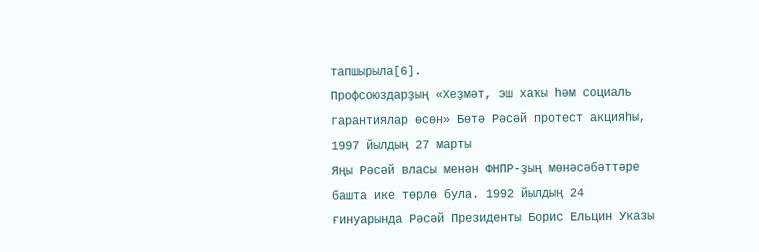тапшырыла[6].
Профсоюздарҙың «Хеҙмәт, эш хаҡы һәм социаль гарантиялар өсөн» Бөтә Рәсәй протест акцияһы, 1997 йылдың 27 марты
Яңы Рәсәй власы менән ФНПР-ҙың мөнәсәбәттәре башта ике төрлө була. 1992 йылдың 24 ғинуарында Рәсәй Президенты Борис Ельцин Указы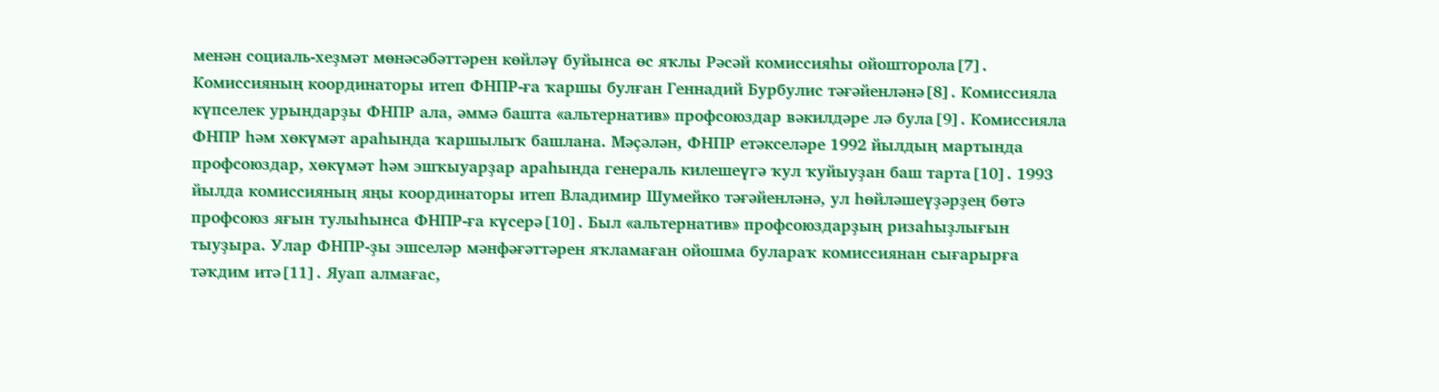менән социаль-хеҙмәт мөнәсәбәттәрен көйләү буйынса өс яҡлы Рәсәй комиссияһы ойошторола[7]. Комиссияның координаторы итеп ФНПР-ға ҡаршы булған Геннадий Бурбулис тәғәйенләнә[8]. Комиссияла күпселек урындарҙы ФНПР ала, әммә башта «альтернатив» профсоюздар вәкилдәре лә була[9]. Комиссияла ФНПР һәм хөкүмәт араһында ҡаршылыҡ башлана. Мәҫәлән, ФНПР етәкселәре 1992 йылдың мартында профсоюздар, хөкүмәт һәм эшҡыуарҙар араһында генераль килешеүгә ҡул ҡуйыуҙан баш тарта[10]. 1993 йылда комиссияның яңы координаторы итеп Владимир Шумейко тәғәйенләнә, ул һөйләшеүҙәрҙең бөтә профсоюз яғын тулыһынса ФНПР-ға күсерә[10]. Был «альтернатив» профсоюздарҙың ризаһыҙлығын тыуҙыра. Улар ФНПР-ҙы эшселәр мәнфәғәттәрен яҡламаған ойошма булараҡ комиссиянан сығарырға тәҡдим итә[11]. Яуап алмағас,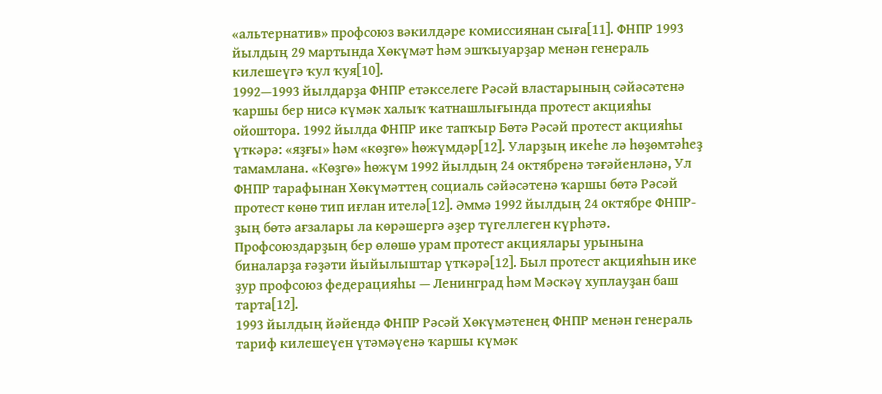«альтернатив» профсоюз вәкилдәре комиссиянан сыға[11]. ФНПР 1993 йылдың 29 мартында Хөкүмәт һәм эшҡыуарҙар менән генераль килешеүгә ҡул ҡуя[10].
1992—1993 йылдарҙа ФНПР етәкселеге Рәсәй властарының сәйәсәтенә ҡаршы бер нисә күмәк халыҡ ҡатнашлығында протест акцияһы ойоштора. 1992 йылда ФНПР ике тапҡыр Бөтә Рәсәй протест акцияһы үткәрә: «яҙғы» һәм «көҙгө» һөжүмдәр[12]. Уларҙың икеһе лә һөҙөмтәһеҙ тамамлана. «Көҙгө» һөжүм 1992 йылдың 24 октябренә тәғәйенләнә, Ул ФНПР тарафынан Хөкүмәттең социаль сәйәсәтенә ҡаршы бөтә Рәсәй протест көнө тип иғлан ителә[12]. Әммә 1992 йылдың 24 октябре ФНПР-ҙың бөтә ағзалары ла көрәшергә әҙер түгеллеген күрһәтә. Профсоюздарҙың бер өлөшө урам протест акциялары урынына биналарҙа ғәҙәти йыйылыштар үткәрә[12]. Был протест акцияһын ике ҙур профсоюз федерацияһы — Ленинград һәм Мәскәү хуплауҙан баш тарта[12].
1993 йылдың йәйендә ФНПР Рәсәй Хөкүмәтенең ФНПР менән генераль тариф килешеүен үтәмәүенә ҡаршы күмәк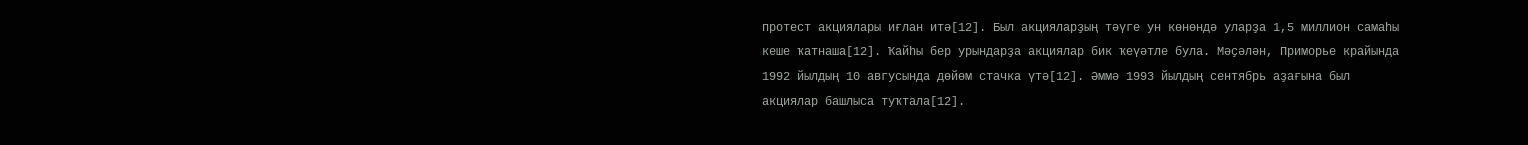протест акциялары иғлан итә[12]. Был акцияларҙың тәүге ун көнөндә уларҙа 1,5 миллион самаһы кеше ҡатнаша[12]. Ҡайһы бер урындарҙа акциялар бик ҡеүәтле була. Мәҫәлән, Приморье крайында 1992 йылдың 10 авгусында дөйөм стачка үтә[12]. Әммә 1993 йылдың сентябрь аҙағына был акциялар башлыса туҡтала[12].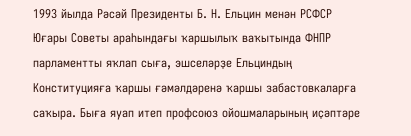1993 йылда Рәсәй Президенты Б. Н. Ельцин менән РСФСР Юғары Советы араһындағы ҡаршылыҡ ваҡытында ФНПР парламентты яҡлап сыға, эшселәрҙе Ельциндың Конституцияға ҡаршы ғәмәлдәренә ҡаршы забастовкаларға саҡыра. Быға яуап итеп профсоюз ойошмаларының иҫәптәре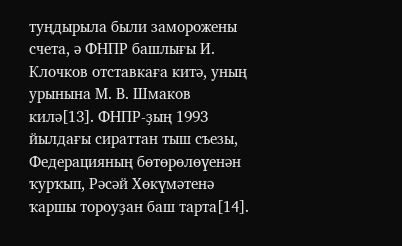туңдырыла были заморожены счета, ә ФНПР башлығы И. Клочков отставкаға китә, уның урынына М. В. Шмаков килә[13]. ФНПР-ҙың 1993 йылдағы сираттан тыш съезы, Федерацияның бөтөрөлөүенән ҡурҡып, Рәсәй Хөкүмәтенә ҡаршы тороуҙан баш тарта[14].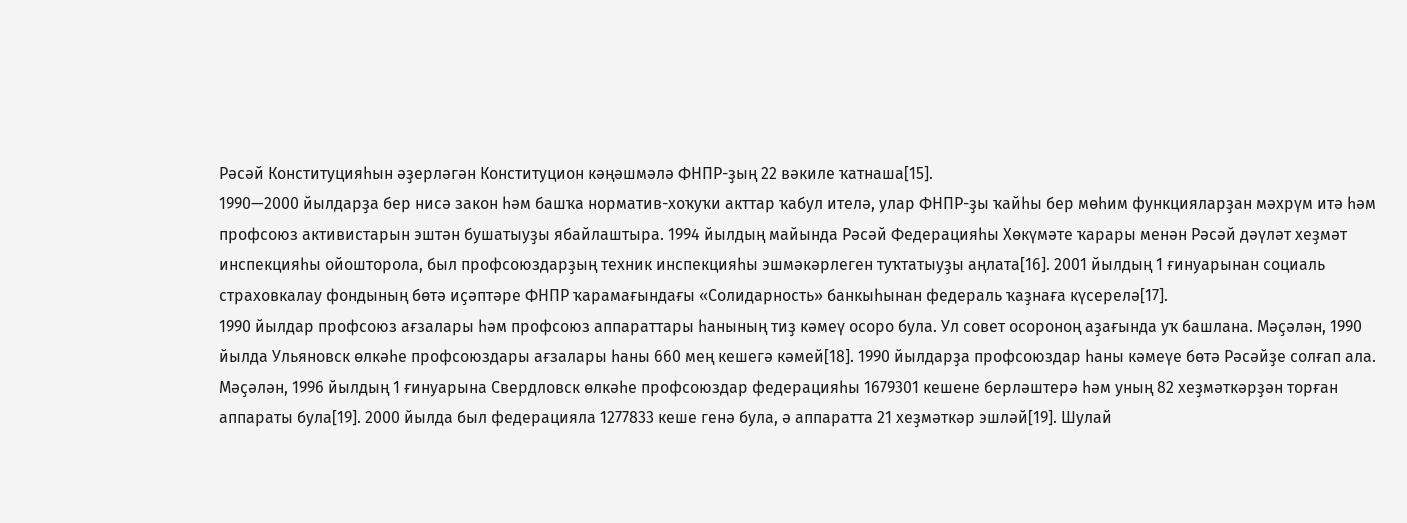Рәсәй Конституцияһын әҙерләгән Конституцион кәңәшмәлә ФНПР-ҙың 22 вәкиле ҡатнаша[15].
1990—2000 йылдарҙа бер нисә закон һәм башҡа норматив-хоҡуҡи акттар ҡабул ителә, улар ФНПР-ҙы ҡайһы бер мөһим функцияларҙан мәхрүм итә һәм профсоюз активистарын эштән бушатыуҙы ябайлаштыра. 1994 йылдың майында Рәсәй Федерацияһы Хөкүмәте ҡарары менән Рәсәй дәүләт хеҙмәт инспекцияһы ойошторола, был профсоюздарҙың техник инспекцияһы эшмәкәрлеген туҡтатыуҙы аңлата[16]. 2001 йылдың 1 ғинуарынан социаль страховкалау фондының бөтә иҫәптәре ФНПР ҡарамағындағы «Солидарность» банкыһынан федераль ҡаҙнаға күсерелә[17].
1990 йылдар профсоюз ағзалары һәм профсоюз аппараттары һанының тиҙ кәмеү осоро була. Ул совет осороноң аҙағында уҡ башлана. Мәҫәлән, 1990 йылда Ульяновск өлкәһе профсоюздары ағзалары һаны 660 мең кешегә кәмей[18]. 1990 йылдарҙа профсоюздар һаны кәмеүе бөтә Рәсәйҙе солғап ала. Мәҫәлән, 1996 йылдың 1 ғинуарына Свердловск өлкәһе профсоюздар федерацияһы 1679301 кешене берләштерә һәм уның 82 хеҙмәткәрҙән торған аппараты була[19]. 2000 йылда был федерацияла 1277833 кеше генә була, ә аппаратта 21 хеҙмәткәр эшләй[19]. Шулай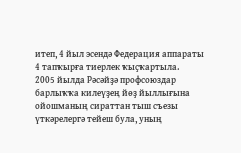итеп, 4 йыл эсендә Федерация аппараты 4 тапҡырға тиерлек ҡыҫҡартыла.
2005 йылда Рәсәйҙә профсоюздар барлыҡҡа килеүҙең йөҙ йыллығына ойошманың сираттан тыш съезы үткәрелергә тейеш була, уның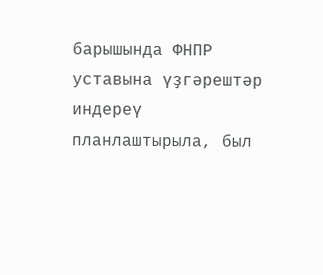барышында ФНПР уставына үҙгәрештәр индереү планлаштырыла, был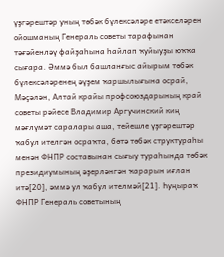үҙгәрештәр уның төбәк бүлексәләре етәкселәрен ойошманың Генераль советы тарафынан тәғәйенләү файҙаһына һайлап ҡуйыуҙы юҡҡа сығара. Әммә был башланғыс айырым төбәк бүлексәләренең әүҙем ҡаршылығына осрай, Мәҫәлән, Алтай крайы профсоюздарының край советы рәйесе Владимир Аргучинский киң мәғлүмәт саралары аша, тейешле үҙгәрештәр ҡабул ителгән осраҡта, бөтә төбәк структураһы менән ФНПР составынан сығыу тураһында төбәк президиумының әҙерләнгән ҡарарын иғлан итә[20], әммә ул ҡабул ителмәй[21]. Һуңыраҡ ФНПР Генераль советының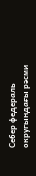Себер федераль округындағы рәсми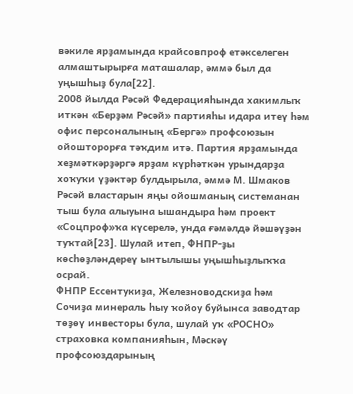вәкиле ярҙамында крайсовпроф етәкселеген алмаштырырға маташалар, әммә был да уңышһыҙ була[22].
2008 йылда Рәсәй Федерацияһында хакимлыҡ иткән «Берҙәм Рәсәй» партияһы идара итеү һәм офис персоналының «Бергә» профсоюзын ойошторорға тәҡдим итә. Партия ярҙамында хеҙмәткәрҙәргә ярҙам күрһәткән урындарҙа хоҡуҡи үҙәктәр булдырыла, әммә М. Шмаков Рәсәй властарын яңы ойошманың системанан тыш була алыуына ышандыра һәм проект «Соцпроф»ҡа күсерелә, унда ғәмәлдә йәшәүҙән туҡтай[23]. Шулай итеп, ФНПР-ҙы көсһөҙләндереү ынтылышы уңышһыҙлыҡҡа осрай.
ФНПР Ессентукиҙа, Железноводскиҙа һәм Сочиҙа минераль һыу ҡойоу буйынса заводтар төҙөү инвесторы була, шулай уҡ «РОСНО» страховка компанияһын, Мәскәү профсоюздарының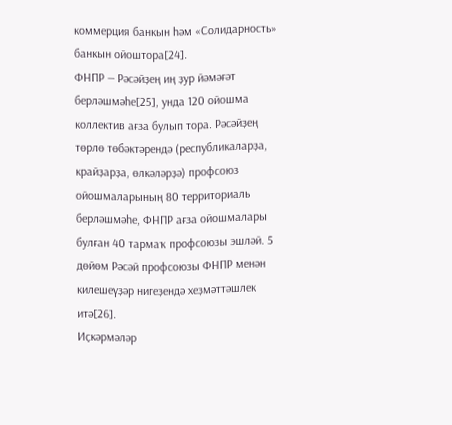коммерция банкын һәм «Солидарность» банкын ойоштора[24].
ФНПР — Рәсәйҙең иң ҙур йәмәғәт берләшмәһе[25], унда 120 ойошма коллектив ағза булып тора. Рәсәйҙең төрлө төбәктәрендә (республикаларҙа, крайҙарҙа, өлкәләрҙә) профсоюз ойошмаларының 80 территориаль берләшмәһе, ФНПР ағза ойошмалары булған 40 тармаҡ профсоюзы эшләй. 5 дөйөм Рәсәй профсоюзы ФНПР менән килешеүҙәр нигеҙендә хеҙмәттәшлек итә[26].
Иҫкәрмәләр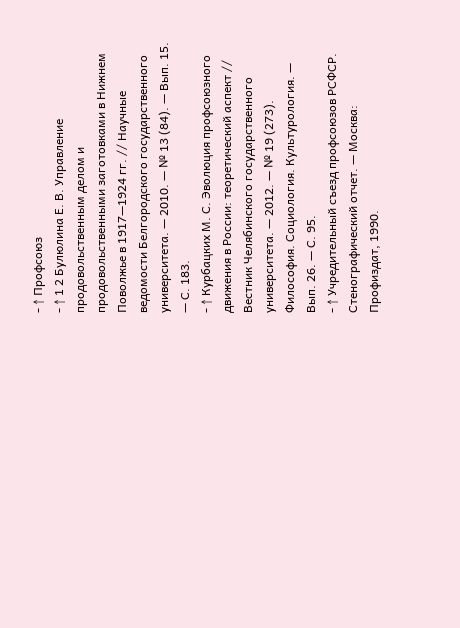- ↑ Профсоюз
- ↑ 1 2 Булюлина Е. В. Управление продовольственным делом и продовольственными заготовками в Нижнем Поволжье в 1917—1924 гг. // Научные ведомости Белгородского государственного университета. — 2010. — № 13 (84). — Вып. 15. — С. 183.
- ↑ Курбацких М. С. Эволюция профсоюзного движения в России: теоретический аспект // Вестник Челябинского государственного университета. — 2012. — № 19 (273). Философия. Социология. Культурология. — Вып. 26. — С. 95.
- ↑ Учредительный съезд профсоюзов РСФСР. Стенографический отчет. — Москва: Профиздат, 1990.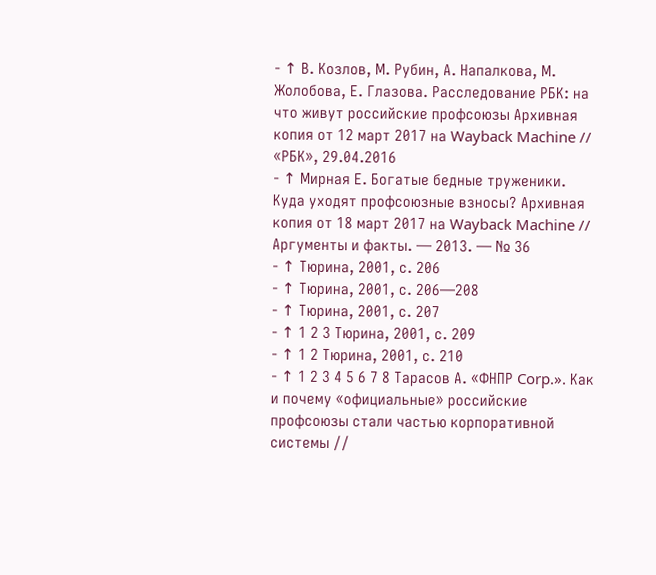- ↑ В. Козлов, М. Рубин, А. Напалкова, М. Жолобова, Е. Глазова. Расследование РБК: на что живут российские профсоюзы Архивная копия от 12 март 2017 на Wayback Machine // «РБК», 29.04.2016
- ↑ Мирная Е. Богатые бедные труженики. Куда уходят профсоюзные взносы? Архивная копия от 18 март 2017 на Wayback Machine // Аргументы и факты. — 2013. — № 36
- ↑ Тюрина, 2001, с. 206
- ↑ Тюрина, 2001, с. 206—208
- ↑ Тюрина, 2001, с. 207
- ↑ 1 2 3 Тюрина, 2001, с. 209
- ↑ 1 2 Тюрина, 2001, с. 210
- ↑ 1 2 3 4 5 6 7 8 Тарасов А. «ФНПР Corp.». Как и почему «официальные» российские профсоюзы стали частью корпоративной системы //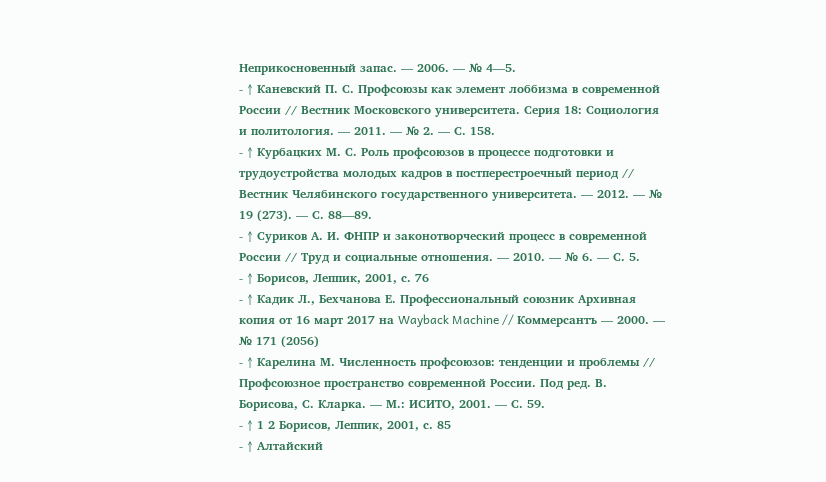Неприкосновенный запас. — 2006. — № 4—5.
- ↑ Каневский П. С. Профсоюзы как элемент лоббизма в современной России // Вестник Московского университета. Серия 18: Социология и политология. — 2011. — № 2. — С. 158.
- ↑ Курбацких М. С. Роль профсоюзов в процессе подготовки и трудоустройства молодых кадров в постперестроечный период // Вестник Челябинского государственного университета. — 2012. — № 19 (273). — С. 88—89.
- ↑ Суриков А. И. ФНПР и законотворческий процесс в современной России // Труд и социальные отношения. — 2010. — № 6. — С. 5.
- ↑ Борисов, Леппик, 2001, с. 76
- ↑ Кадик Л., Бехчанова Е. Профессиональный союзник Архивная копия от 16 март 2017 на Wayback Machine // Коммерсантъ — 2000. — № 171 (2056)
- ↑ Карелина М. Численность профсоюзов: тенденции и проблемы // Профсоюзное пространство современной России. Под ред. В. Борисова, С. Кларка. — М.: ИСИТО, 2001. — С. 59.
- ↑ 1 2 Борисов, Леппик, 2001, с. 85
- ↑ Алтайский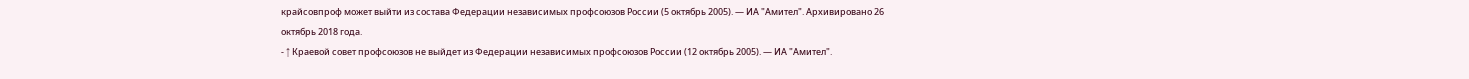крайсовпроф может выйти из состава Федерации независимых профсоюзов России (5 октябрь 2005). — ИА "Амител". Архивировано 26 октябрь 2018 года.
- ↑ Краевой совет профсоюзов не выйдет из Федерации независимых профсоюзов России (12 октябрь 2005). — ИА "Амител".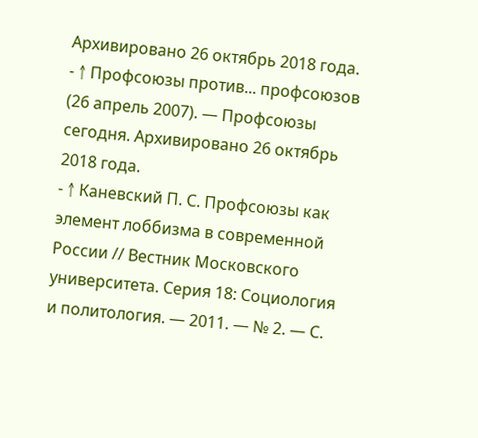Архивировано 26 октябрь 2018 года.
- ↑ Профсоюзы против... профсоюзов (26 апрель 2007). — Профсоюзы сегодня. Архивировано 26 октябрь 2018 года.
- ↑ Каневский П. С. Профсоюзы как элемент лоббизма в современной России // Вестник Московского университета. Серия 18: Социология и политология. — 2011. — № 2. — С.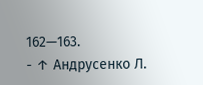162—163.
- ↑ Андрусенко Л.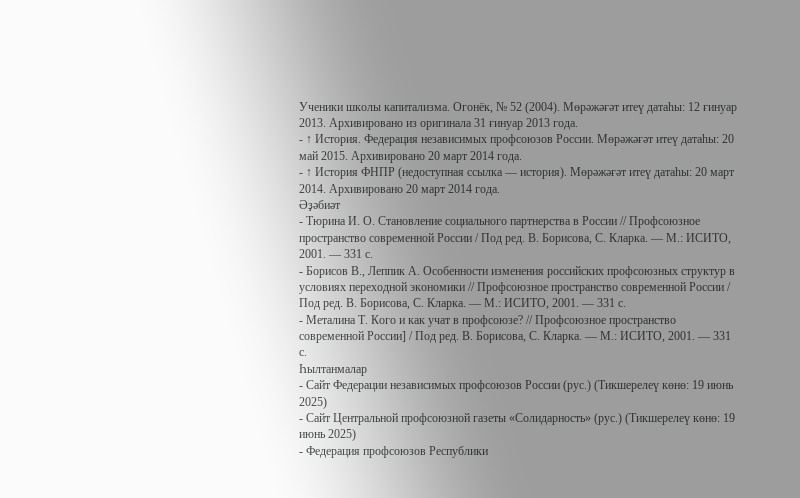Ученики школы капитализма. Огонёк, № 52 (2004). Мөрәжәғәт итеү датаһы: 12 ғинуар 2013. Архивировано из оригинала 31 ғинуар 2013 года.
- ↑ История. Федерация независимых профсоюзов России. Мөрәжәғәт итеү датаһы: 20 май 2015. Архивировано 20 март 2014 года.
- ↑ История ФНПР (недоступная ссылка — история). Мөрәжәғәт итеү датаһы: 20 март 2014. Архивировано 20 март 2014 года.
Әҙәбиәт
- Тюрина И. О. Становление социального партнерства в России // Профсоюзное пространство современной России / Под ред. В. Борисова, С. Кларка. — М.: ИСИТО, 2001. — 331 с.
- Борисов В., Леппик А. Особенности изменения российских профсоюзных структур в условиях переходной экономики // Профсоюзное пространство современной России / Под ред. В. Борисова, С. Кларка. — М.: ИСИТО, 2001. — 331 с.
- Металина Т. Кого и как учат в профсоюзе? // Профсоюзное пространство современной России] / Под ред. В. Борисова, С. Кларка. — М.: ИСИТО, 2001. — 331 с.
Һылтанмалар
- Сайт Федерации независимых профсоюзов России (рус.) (Тикшерелеү көнө: 19 июнь 2025)
- Сайт Центральной профсоюзной газеты «Солидарность» (рус.) (Тикшерелеү көнө: 19 июнь 2025)
- Федерация профсоюзов Республики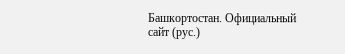Башкортостан. Официальный сайт (рус.)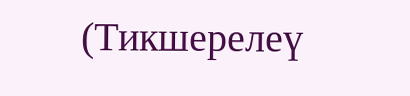(Тикшерелеү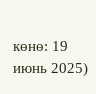көнө: 19 июнь 2025)